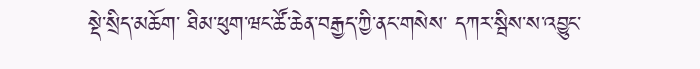སྡེ་སྲིད་མཆོག་ ཐིམ་ཕུག་ཝང་ཚོ་ཆེན་བརྒྱད་ཀྱི་ནང་གསེས་ དཀར་སྦིས་ས་འབྱུང་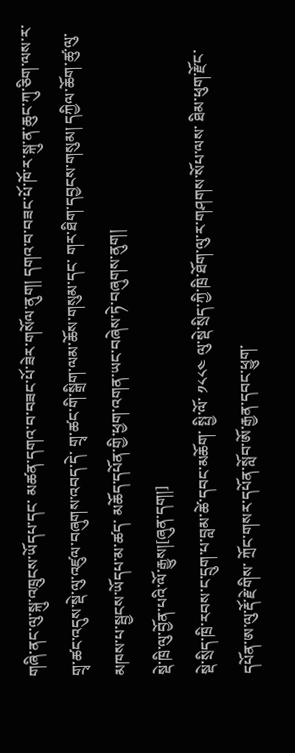གཞི་ནང་ལུ་སྐུ་འཁྲུངས་ཡོདཔ་དང་ མཚན་དགའ་བ་བཟང་པོ་ཟེར་གསོལ་ནུག། དགའ་བ་བཟང་པོ་ཁོ་ར་སྐུ་ན་ཆུང་ཀུ་ཅིག་ལས་ར་ གྲྭ་ཚང་འདུས་སྡེ་ལུ་འཛུལ་བཞུགས་འབད་དེ་ གྲྭ་ཚང་གི་སྒྲིག་ལམ་ཆོས་གསུམ་དང་ གར་ཐིག་དབྱངས་གསུམ། དཀྱིལ་ཆོག་ཚུ་ལུ་ མཁས་པ་སྦྱངས་ཡོདཔ་མ་ཚད་ མཆོད་དཔོན་གྱི་ཕྱག་འགན་ཡང་བཞེས་ཏེ་བཞུགས་ནུག།
སྡེ་ཁྲི་ལུ་བྱོན་པའི་ལོ་རྒྱུས།[ཞུན་དག།]
སྡེ་སྲིད་ཁྲི་རབས་ང་དྲུག་པ་བླམ་ཚེ་དབང་མཆོག་ སྤྱི་ལོ་ ༡༨༨༤ ལུ་སྡེ་སྲིད་ཀྱི་ཁྲི་ཐོག་ལུ་ར་གཤགས་སོཔ་ལས་ ཐིམ་ཕུག་རྫོང་དཔོན་ཨ་ལུ་རྡོ་རྗེ་གིས་ ཀྲོང་གསར་དཔོན་སློབ་ཨོ་རྒྱན་དབང་ཕྱུག་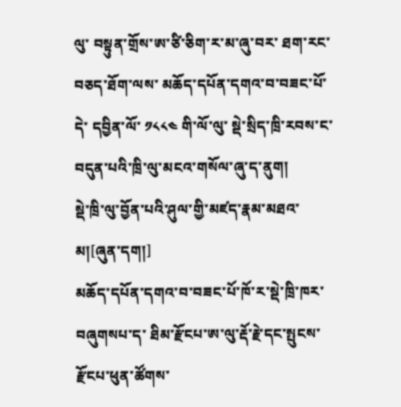ལུ་ བསྟུན་གྲོས་ཨ་ཙི་ཅིག་ར་མ་ཞུ་བར་ ཐག་རང་བཅད་ཐོག་ལས་ མཆོད་དཔོན་དགའ་བ་བཟང་པོ་དེ་ དབྱིན་ལོ་ ༡༨༨༤ གི་ལོ་ལུ་ སྡེ་སྲིད་ཁྲི་རབས་ང་བདུན་པའི་ཁྲི་ལུ་མངའ་གསོལ་ཞུ་ད་ནུག།
སྡེ་ཁྲི་ལུ་བྱོན་པའི་ཤུལ་གྱི་མཛད་རྣམ་མཐའ་མ།[ཞུན་དག།]
མཆོད་དཔོན་དགའ་བ་བཟང་པོ་ཁོ་ར་སྡེ་ཁྲི་ཁར་བཞུགསཔ་ད་ ཐིམ་རྫོངཔ་ཨ་ལུ་རྡོ་རྗེ་དང་སྤུངས་རྫོངཔ་ཕུན་ཚོགས་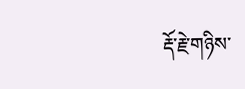རྡོ་རྗེ་གཉིས་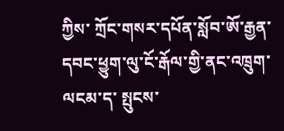ཀྱིས་ ཀྲོང་གསར་དཔོན་སློབ་ཨོ་རྒྱན་དབང་ཕྱུག་ལུ་ངོ་རྒོལ་གྱི་ནང་འཁྲུག་ལངམ་ད་ སྤུངས་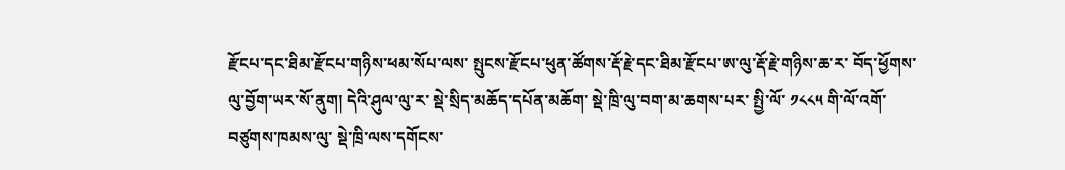རྫོངཔ་དང་ཐིམ་རྫོངཔ་གཉིས་ཕམ་སོཔ་ལས་ སྤུངས་རྫོངཔ་ཕུན་ཚོགས་རྡོ་རྗེ་དང་ཐིམ་རྫོངཔ་ཨ་ལུ་རྡོ་རྗེ་གཉིས་ཆ་ར་ བོད་ཕྱོགས་ལུ་བྱོག་ཡར་སོ་ནུག། དེའི་ཤུལ་ལུ་ར་ སྡེ་སྲིད་མཆོད་དཔོན་མཆོག་ སྡེ་ཁྲི་ལུ་བག་མ་ཆགས་པར་ སྤྱི་ལོ་ ༡༨༨༥ གི་ལོ་འགོ་བཙུགས་ཁམས་ལུ་ སྡེ་ཁྲི་ལས་དགོངས་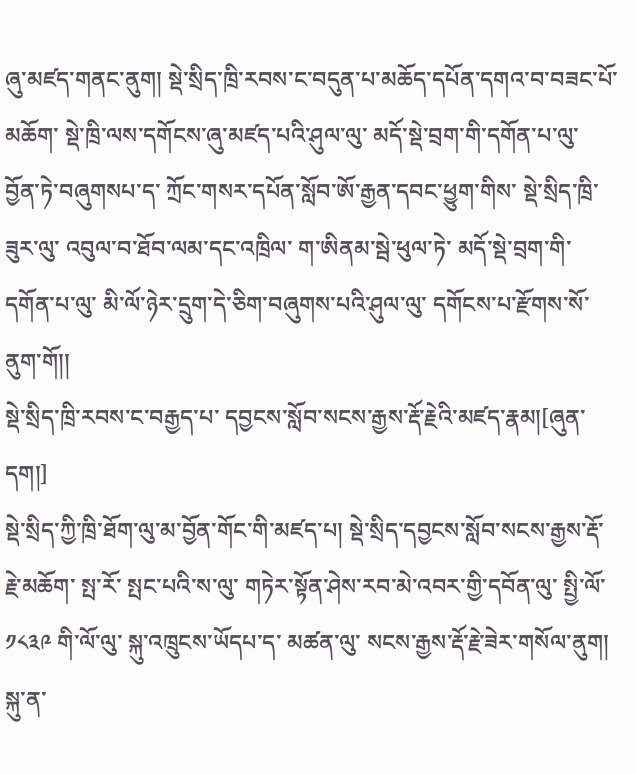ཞུ་མཛད་གནང་ནུག། སྡེ་སྲིད་ཁྲི་རབས་ང་བདུན་པ་མཆོད་དཔོན་དགའ་བ་བཟང་པོ་མཆོག་ སྡེ་ཁྲི་ལས་དགོངས་ཞུ་མཛད་པའི་ཤུལ་ལུ་ མདོ་སྡེ་བྲག་གི་དགོན་པ་ལུ་བྱོན་ཏེ་བཞུགསཔ་ད་ ཀྲོང་གསར་དཔོན་སློབ་ཨོ་རྒྱན་དབང་ཕྱུག་གིས་ སྡེ་སྲིད་ཁྲི་ཟུར་ལུ་ འབུལ་བ་ཐོབ་ལམ་དང་འཁྲིལ་ ག་ཨིནམ་སྦེ་ཕུལ་ཏེ་ མདོ་སྡེ་བྲག་གི་དགོན་པ་ལུ་ མི་ལོ་ཉེར་དྲུག་དེ་ཅིག་བཞུགས་པའི་ཤུལ་ལུ་ དགོངས་པ་རྫོགས་སོ་ནུག་གོ།།
སྡེ་སྲིད་ཁྲི་རབས་ང་བརྒྱད་པ་ དབྱངས་སློབ་སངས་རྒྱས་རྡོ་རྗེའི་མཛད་རྣམ།[ཞུན་དག།]
སྡེ་སྲིད་ཀྱི་ཁྲི་ཐོག་ལུ་མ་བྱོན་གོང་གི་མཛད་པ། སྡེ་སྲིད་དབྱངས་སློབ་སངས་རྒྱས་རྡོ་རྗེ་མཆོག་ སྤ་རོ་ སྤང་པའི་ས་ལུ་ གཏེར་སྟོན་ཤེས་རབ་མེ་འབར་གྱི་དབོན་ལུ་ སྤྱི་ལོ་ ༡༨༣༩ གི་ལོ་ལུ་ སྐུ་འཁྲུངས་ཡོདཔ་ད་ མཚན་ལུ་ སངས་རྒྱས་རྡོ་རྗེ་ཟེར་གསོལ་ནུག། སྐུ་ན་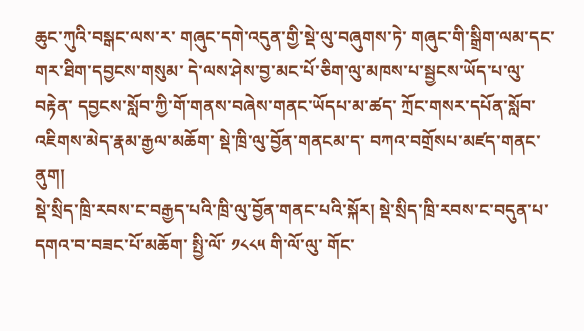ཆུང་ཀུའི་བསྒང་ལས་ར་ གཞུང་དགེ་འདུན་གྱི་སྡེ་ལུ་བཞུགས་ཏེ་ གཞུང་གི་སྒྲིག་ལམ་དང་ གར་ཐིག་དབྱངས་གསུམ་ དེ་ལས་ཤེས་བྱ་མང་པོ་ཅིག་ལུ་མཁས་པ་སྦྱངས་ཡོད་པ་ལུ་བརྟེན་ དབྱངས་སློབ་ཀྱི་གོ་གནས་བཞེས་གནང་ཡོདཔ་མ་ཚད་ ཀྲོང་གསར་དཔོན་སློབ་འཇིགས་མེད་རྣམ་རྒྱལ་མཆོག་ སྡེ་ཁྲི་ལུ་བྱོན་གནངམ་ད་ བཀའ་བགྲོསཔ་མཛད་གནང་ནུག།
སྡེ་སྲིད་ཁྲི་རབས་ང་བརྒྱད་པའི་ཁྲི་ལུ་བྱོན་གནང་པའི་སྐོར། སྡེ་སྲིད་ཁྲི་རབས་ང་བདུན་པ་ དགའ་བ་བཟང་པོ་མཆོག་ སྤྱི་ལོ་ ༡༨༨༥ གི་ལོ་ལུ་ གོང་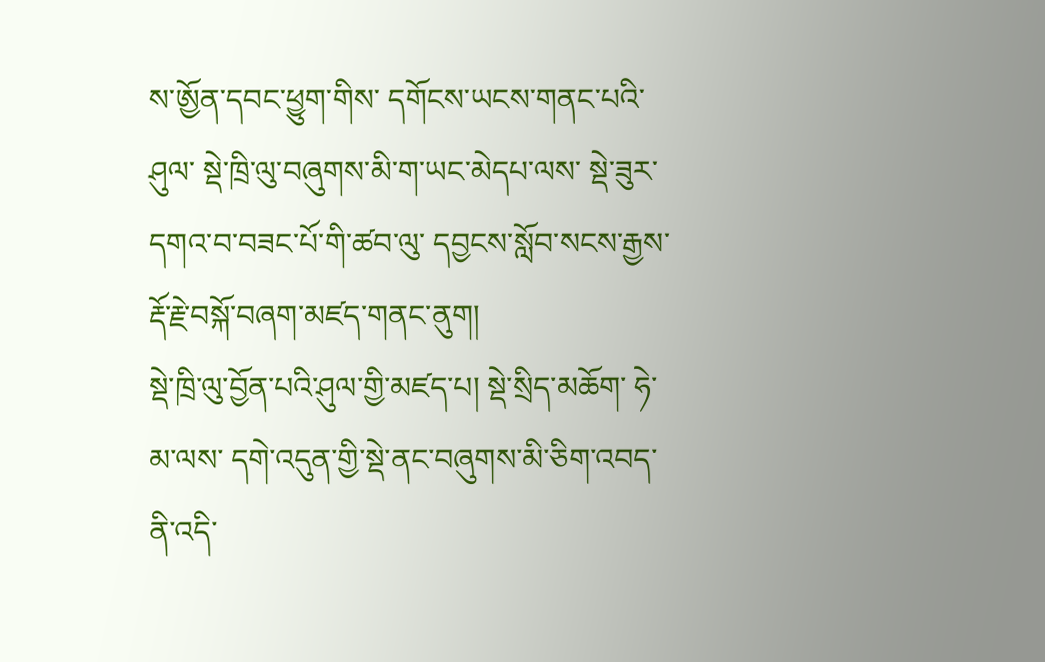ས་ཨྱོན་དབང་ཕྱུག་གིས་ དགོངས་ཡངས་གནང་པའི་ཤུལ་ སྡེ་ཁྲི་ལུ་བཞུགས་མི་ག་ཡང་མེདཔ་ལས་ སྡེ་ཟུར་དགའ་བ་བཟང་པོ་གི་ཚབ་ལུ་ དབྱངས་སློབ་སངས་རྒྱས་རྡོ་རྗེ་བསྐོ་བཞག་མཛད་གནང་ནུག།
སྡེ་ཁྲི་ལུ་བྱོན་པའི་ཤུལ་གྱི་མཛད་པ། སྡེ་སྲིད་མཆོག་ ཧེ་མ་ལས་ དགེ་འདུན་གྱི་སྡེ་ནང་བཞུགས་མི་ཅིག་འབད་ནི་འདི་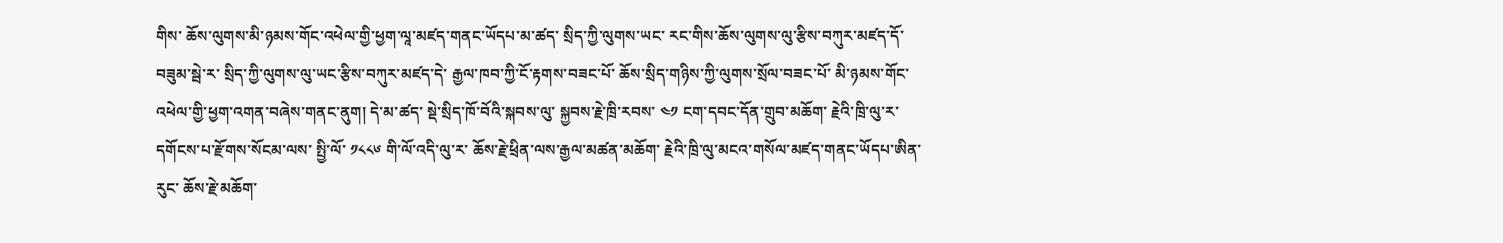གིས་ ཆོས་ལུགས་མི་ཉམས་གོང་འཕེལ་གྱི་ཕྱག་ལཱ་མཛད་གནང་ཡོདཔ་མ་ཚད་ སྲིད་ཀྱི་ལུགས་ཡང་ རང་གིས་ཆོས་ལུགས་ལུ་རྩིས་བཀུར་མཛད་དོ་བཟུམ་སྦེ་ར་ སྲིད་ཀྱི་ལུགས་ལུ་ཡང་རྩིས་བཀུར་མཛད་དེ་ རྒྱལ་ཁབ་ཀྱི་ངོ་རྟགས་བཟང་པོ་ ཆོས་སྲིད་གཉིས་ཀྱི་ལུགས་སྲོལ་བཟང་པོ་ མི་ཉམས་གོང་འཕེལ་གྱི་ཕྱག་འགན་བཞེས་གནང་ནུག། དེ་མ་ཚད་ སྡེ་སྲིད་ཁོ་བོའི་སྐབས་ལུ་ སྐྱབས་རྗེ་ཁྲི་རབས་ ༤༡ ངག་དབང་དོན་གྲུབ་མཆོག་ རྗེའི་ཁྲི་ལུ་ར་དགོངས་པ་རྫོགས་སོངམ་ལས་ སྤྱི་ལོ་ ༡༨༨༦ གི་ལོ་འདི་ལུ་ར་ ཆོས་རྗེ་ཕྲིན་ལས་རྒྱལ་མཚན་མཆོག་ རྗེའི་ཁྲི་ལུ་མངའ་གསོལ་མཛད་གནང་ཡོདཔ་ཨིན་རུང་ ཆོས་རྗེ་མཆོག་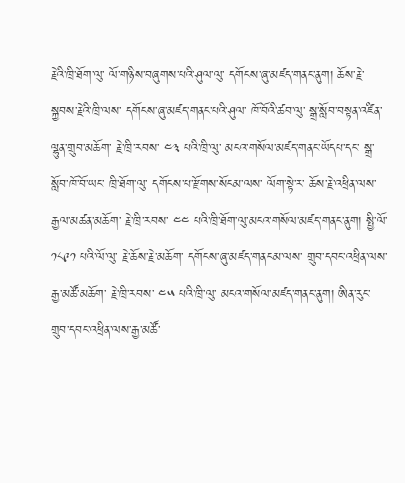རྗེའི་ཁྲི་ཐོག་ལུ་ ལོ་གཉིས་བཞུགས་པའི་ཤུལ་ལུ་ དགོངས་ཞུ་མཛད་གནང་ནུག། ཆོས་རྗེ་སྐྱབས་རྗེའི་ཁྲི་ལས་ དགོངས་ཞུ་མཛད་གནང་པའི་ཤུལ་ ཁོ་བོའི་ཚབ་ལུ་ སྒྲ་སློབ་བསྟན་འཛིན་ལྷུན་གྲུབ་མཆོག་ རྗེ་ཁྲི་རབས་ ༤༣ པའི་ཁྲི་ལུ་ མངའ་གསོལ་མཛད་གནང་ཡོདཔ་དང་ སྒྲ་སློབ་ཁོ་བོ་ཡང་ ཁྲི་ཐོག་ལུ་ དགོངས་པ་རྫོགས་སོངམ་ལས་ ལོག་སྟེ་ར་ ཆོས་རྗེ་འཕྲིན་ལས་རྒྱལ་མཚན་མཆོག་ རྗེ་ཁྲི་རབས་ ༤༤ པའི་ཁྲི་ཐོག་ལུ་མངའ་གསོལ་མཛད་གནང་ནུག། སྤྱི་ལོ་ ༡༨༩༡ པའི་ལོ་ལུ་ རྗེ་ཆོས་རྗེ་མཆོག་ དགོངས་ཞུ་མཛད་གནངམ་ལས་ གྲུབ་དབང་འཕྲིན་ལས་རྒྱ་མཚོ་མཆོག་ རྗེ་ཁྲི་རབས་ ༤༥ པའི་ཁྲི་ལུ་ མངའ་གསོལ་མཛད་གནང་ནུག། ཨིན་རུང་ གྲུབ་དབང་འཕྲིན་ལས་རྒྱ་མཚོ་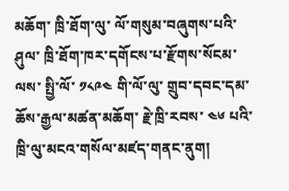མཆོག་ ཁྲི་ཐོག་ལུ་ ལོ་གསུམ་བཞུགས་པའི་ཤུལ་ ཁྲི་ཐོག་ཁར་དགོངས་པ་རྫོགས་སོངམ་ལས་ སྤྱི་ལོ་ ༡༨༩༤ གི་ལོ་ལུ་ གྲུབ་དབང་དམ་ཆོས་རྒྱལ་མཚན་མཆོག་ རྗེ་ཁྲི་རབས་ ༤༦ པའི་ཁྲི་ལུ་མངའ་གསོལ་མཛད་གནང་ནུག།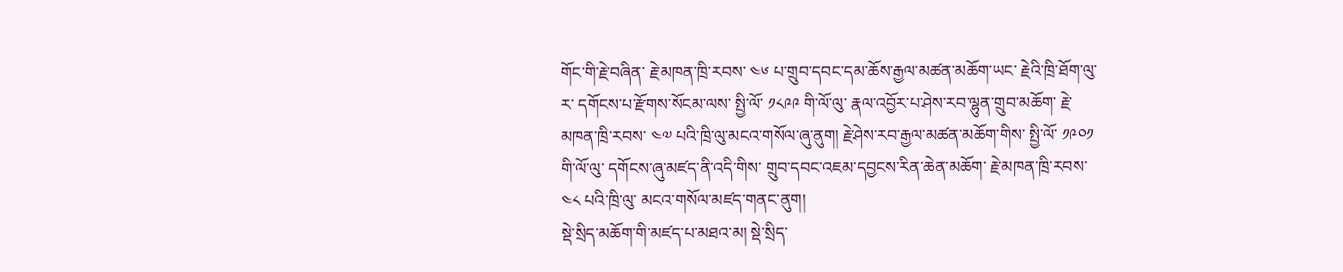གོང་གི་རྗེ་བཞིན་ རྗེ་མཁན་ཁྲི་རབས་ ༤༦ པ་གྲུབ་དབང་དམ་ཆོས་རྒྱལ་མཚན་མཆོག་ཡང་ རྗེའི་ཁྲི་ཐོག་ལུ་ར་ དགོངས་པ་རྫོགས་སོངམ་ལས་ སྤྱི་ལོ་ ༡༨༩༩ གི་ལོ་ལུ་ རྣལ་འབྱོར་པ་ཤེས་རབ་ལྷུན་གྲུབ་མཆོག་ རྗེ་མཁན་ཁྲི་རབས་ ༤༧ པའི་ཁྲི་ལུ་མངའ་གསོལ་ཞུ་ནུག། རྗེ་ཤེས་རབ་རྒྱལ་མཚན་མཆོག་གིས་ སྤྱི་ལོ་ ༡༩༠༡ གི་ལོ་ལུ་ དགོངས་ཞུ་མཛད་ནི་འདི་གིས་ གྲུབ་དབང་འཇམ་དབྱངས་རིན་ཆེན་མཆོག་ རྗེ་མཁན་ཁྲི་རབས་ ༤༨ པའི་ཁྲི་ལུ་ མངའ་གསོལ་མཛད་གནང་ནུག།
སྡེ་སྲིད་མཆོག་གི་མཛད་པ་མཐའ་མ། སྡེ་སྲིད་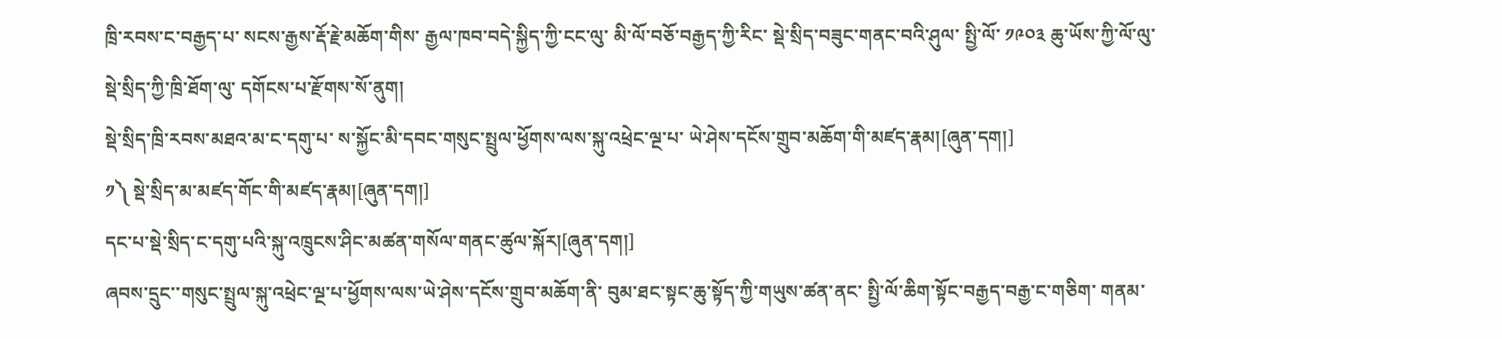ཁྲི་རབས་ང་བརྒྱད་པ་ སངས་རྒྱས་རྡོ་རྗེ་མཆོག་གིས་ རྒྱལ་ཁབ་བདེ་སྐྱིད་ཀྱི་ངང་ལུ་ མི་ལོ་བཅོ་བརྒྱད་ཀྱི་རིང་ སྡེ་སྲིད་བཟུང་གནང་བའི་ཤུལ་ སྤྱི་ལོ་ ༡༩༠༣ ཆུ་ཡོས་ཀྱི་ལོ་ལུ་ སྡེ་སྲིད་ཀྱི་ཁྲི་ཐོག་ལུ་ དགོངས་པ་རྫོགས་སོ་ནུག།
སྡེ་སྲིད་ཁྲི་རབས་མཐའ་མ་ང་དགུ་པ་ ས་སྐྱོང་མི་དབང་གསུང་སྤྲུལ་ཕྱོགས་ལས་སྐུ་འཕྲེང་ལྔ་པ་ ཡེ་ཤེས་དངོས་གྲུབ་མཆོག་གི་མཛད་རྣམ།[ཞུན་དག།]
༡༽ སྡེ་སྲིད་མ་མཛད་གོང་གི་མཛད་རྣམ།[ཞུན་དག།]
དང་པ་སྡེ་སྲིད་ང་དགུ་པའི་སྐུ་འཁྲུངས་ཤིང་མཚན་གསོལ་གནང་ཚུལ་སྐོར།[ཞུན་དག།]
ཞབས་དྲུང་་གསུང་སྤྲུལ་སྐུ་འཕྲེང་ལྔ་པ་ཕྱོགས་ལས་ཡེ་ཤེས་དངོས་གྲུབ་མཆོག་ནི་ བུམ་ཐང་སྟང་ཆུ་སྟོད་ཀྱི་གཡུས་ཚན་ནང་ སྤྱི་ལོ་ཆིག་སྟོང་བརྒྱད་བརྒྱ་ང་གཅིག་ གནམ་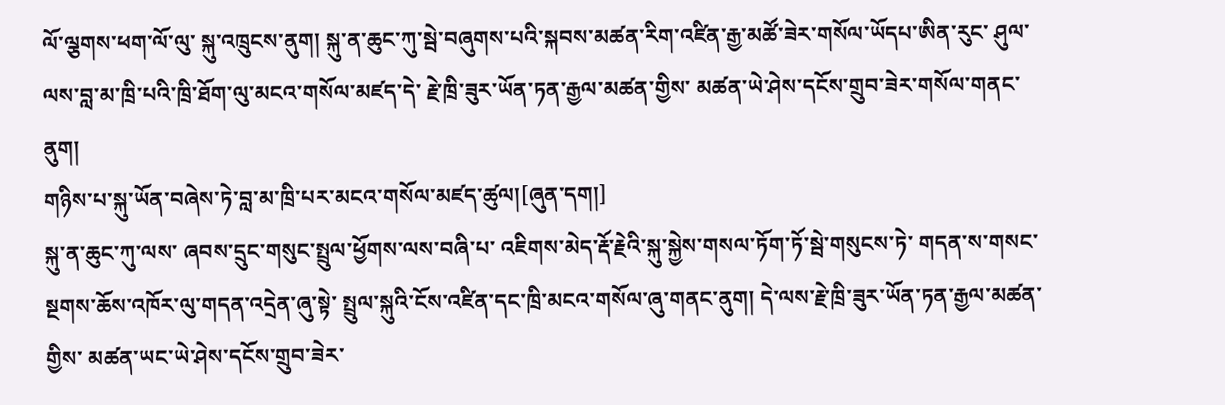ལོ་ལྕགས་ཕག་ལོ་ལུ་ སྐུ་འཁྲུངས་ནུག། སྐུ་ན་ཆུང་ཀུ་སྦེ་བཞུགས་པའི་སྐབས་མཚན་རིག་འཛིན་རྒྱ་མཚོ་ཟེར་གསོལ་ཡོདཔ་ཨིན་རུང་ ཤུལ་ལས་བླ་མ་ཁྲི་པའི་ཁྲི་ཐོག་ལུ་མངའ་གསོལ་མཛད་དེ་ རྗེ་ཁྲི་ཟུར་ཡོན་ཏན་རྒྱལ་མཚན་གྱིས་ མཚན་ཡེ་ཤེས་དངོས་གྲུབ་ཟེར་གསོལ་གནང་ནུག།
གཉིས་པ་སྐུ་ཡོན་བཞེས་ཏེ་བླ་མ་ཁྲི་པར་མངའ་གསོལ་མཛད་ཚུལ།[ཞུན་དག།]
སྐུ་ན་ཆུང་ཀུ་ལས་ ཞབས་དྲུང་གསུང་སྤྲུལ་ཕྱོགས་ལས་བཞི་པ་ འཇིགས་མེད་རྡོ་རྗེའི་སྐུ་སྐྱེས་གསལ་ཏོག་ཏོ་སྦེ་གསུངས་ཏེ་ གདན་ས་གསང་སྔགས་ཆོས་འཁོར་ལུ་གདན་འདྲེན་ཞུ་སྟེ་ སྤྲུལ་སྐུའི་ངོས་འཛིན་དང་ཁྲི་མངའ་གསོལ་ཞུ་གནང་ནུག། དེ་ལས་རྗེ་ཁྲི་ཟུར་ཡོན་ཏན་རྒྱལ་མཚན་གྱིས་ མཚན་ཡང་ཡེ་ཤེས་དངོས་གྲུབ་ཟེར་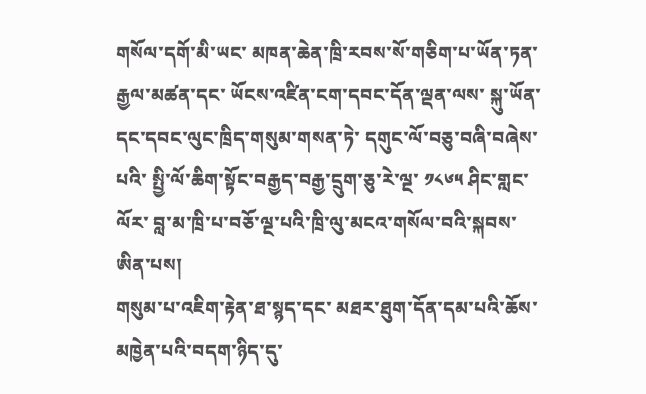གསོལ་དགོ་མི་ཡང་ མཁན་ཆེན་ཁྲི་རབས་སོ་གཅིག་པ་ཡོན་ཏན་རྒྱལ་མཚན་དང་ ཡོངས་འཛིན་ངག་དབང་དོན་ལྡན་ལས་ སྐུ་ཡོན་དང་དབང་ལུང་ཁྲིད་གསུམ་གསན་ཏེ་ དགུང་ལོ་བཅུ་བཞི་བཞེས་པའི་ སྤྱི་ལོ་ཆིག་སྟོང་བརྒྱད་བརྒྱ་དྲུག་ཅུ་རེ་ལྔ་ ༡༨༦༥ ཤིང་གླང་ལོར་ བླ་མ་ཁྲི་པ་བཅོ་ལྔ་པའི་ཁྲི་ལུ་མངའ་གསོལ་བའི་སྐབས་ཨིན་པས།
གསུམ་པ་འཇིག་རྟེན་ཐ་སྙད་དང་ མཐར་ཐུག་དོན་དམ་པའི་ཆོས་མཁྱེན་པའི་བདག་ཉིད་དུ་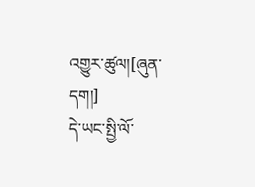འགྱུར་ཚུལ།[ཞུན་དག།]
དེ་ཡང་སྤྱི་ལོ་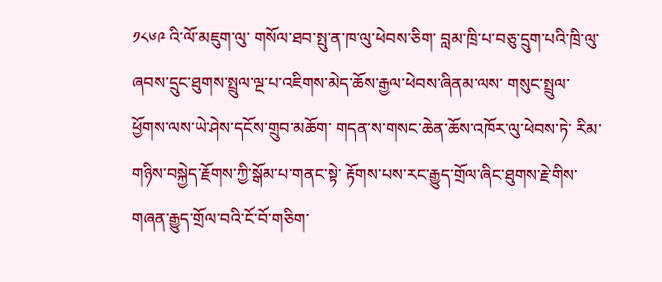༡༨༦༩ འི་ལོ་མཇུག་ལུ་ གསོལ་ཐབ་སྤུ་ན་ཁ་ལུ་ཕེབས་ཅིག་ བླམ་ཁྲི་པ་བཅུ་དྲུག་པའི་ཁྲི་ལུ་ཞབས་དྲུང་ཐུགས་སྤྲུལ་ལྔ་པ་འཇིགས་མེད་ཆོས་རྒྱལ་ཕེབས་ཞིནམ་ལས་ གསུང་སྤྲུལ་ཕྱོགས་ལས་ཡེ་ཤེས་དངོས་གྲུབ་མཆོག་ གདན་ས་གསང་ཆེན་ཆོས་འཁོར་ལུ་ཕེབས་ཏེ་ རིམ་གཉིས་བསྐྱེད་རྗོགས་ཀྱི་སྒོམ་པ་གནང་སྟེ་ རྟོགས་པས་རང་རྒྱུད་གྲོལ་ཞིང་ཐུགས་རྗེ་གིས་ གཞན་རྒྱུད་གྲོལ་བའི་ངོ་བོ་གཅིག་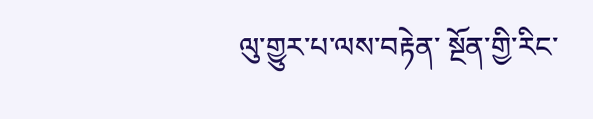ལུ་གྱུར་པ་ལས་བརྟེན་ སྔོན་གྱི་རིང་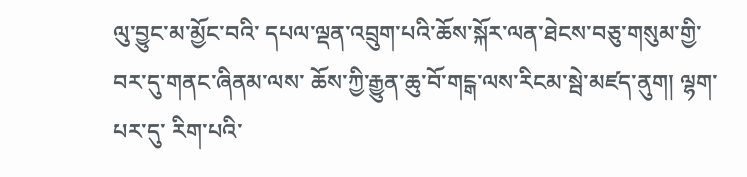ལུ་བྱུང་མ་མྱོང་བའི་ དཔལ་ལྡན་འབྲུག་པའི་ཆོས་སྐོར་ལན་ཐེངས་བཅུ་གསུམ་གྱི་བར་དུ་གནང་ཞིནམ་ལས་ ཆོས་ཀྱི་རྒྱུན་ཆུ་བོ་གངྒ་ལས་རིངམ་སྦེ་མཛད་ནུག། ལྷག་པར་དུ་ རིག་པའི་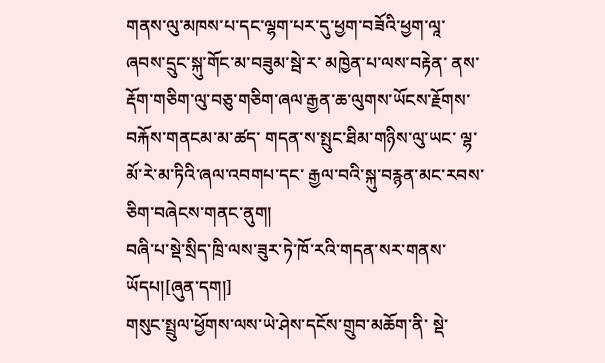གནས་ལུ་མཁས་པ་དང་ལྷག་པར་དུ་ཕྱག་བཟོའི་ཕྱག་ལཱ་ ཞབས་དྲུང་སྐུ་གོང་མ་བཟུམ་སྦེ་ར་ མཁྱེན་པ་ལས་བརྟེན་ ནས་རྡོག་གཅིག་ལུ་བཅུ་གཅིག་ཞལ་རྒྱན་ཆ་ལུགས་ཡོངས་རྗོགས་ བརྐོས་གནངམ་མ་ཚད་ གདན་ས་སྤུང་ཐིམ་གཉིས་ལུ་ཡང་ ལྷ་མོ་རེ་མ་ཏིའི་ཞལ་འབགཔ་དང་ རྒྱལ་བའི་སྐུ་བརྙན་མང་རབས་ཅིག་བཞེངས་གནང་ནུག།
བཞི་པ་སྡེ་སྲིད་ཁྲི་ལས་ཟུར་ཏེ་ཁོ་རའི་གདན་སར་གནས་ཡོདཔ།[ཞུན་དག།]
གསུང་སྤྲུལ་ཕྱོགས་ལས་ཡེ་ཤེས་དངོས་གྲུབ་མཆོག་ནི་ སྡེ་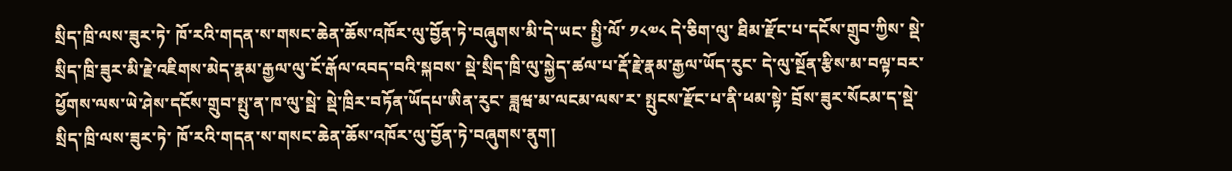སྲིད་ཁྲི་ལས་ཟུར་ཏེ་ ཁོ་རའི་གདན་ས་གསང་ཆེན་ཆོས་འཁོར་ལུ་བྱོན་ཏེ་བཞུགས་མི་དེ་ཡང་ སྤྱི་ལོ་ ༡༨༧༨ དེ་ཅིག་ལུ་ ཐིམ་རྫོང་པ་དངོས་གྲུབ་ཀྱིས་ སྡེ་སྲིད་ཁྲི་ཟུར་མི་རྗེ་འཇིགས་མེད་རྣམ་རྒྱལ་ལུ་ངོ་རྒོལ་འབད་བའི་སྐབས་ སྡེ་སྲིད་ཁྲི་ལུ་སྐྱེད་ཚལ་པ་རྡོ་རྗེ་རྣམ་རྒྱལ་ཡོད་རུང་ དེ་ལུ་སྔོན་རྩིས་མ་བལྟ་བར་ ཕྱོགས་ལས་ཡེ་ཤེས་དངོས་གྲུབ་སྤུ་ན་ཁ་ལུ་སྦེ་ སྡེ་ཁྲིར་བཏོན་ཡོདཔ་ཨིན་རུང་ ཟླཝ་མ་ལངམ་ལས་ར་ སྤུངས་རྫོང་པ་ནི་ཕམ་སྟེ་ བྲོས་ཟུར་སོངམ་ད་སྡེ་སྲིད་ཁྲི་ལས་ཟུར་ཏེ་ ཁོ་རའི་གདན་ས་གསང་ཆེན་ཆོས་འཁོར་ལུ་བྱོན་ཏེ་བཞུགས་ནུག།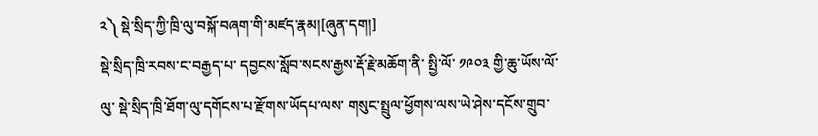༢༽ སྡེ་སྲིད་ཀྱི་ཁྲི་ལུ་བསྐོ་བཞག་གི་མཛད་རྣམ།[ཞུན་དག།]
སྡེ་སྲིད་ཁྲི་རབས་ང་བརྒྱད་པ་ དབྱངས་སློབ་སངས་རྒྱས་རྡོ་རྗེ་མཆོག་ནི་ སྤྱི་ལོ་ ༡༩༠༣ གྱི་ཆུ་ཡོས་ལོ་ལུ་ སྡེ་སྲིད་ཁྲི་ཐོག་ལུ་དགོངས་པ་རྫོགས་ཡོདཔ་ལས་ གསུང་སྤྲུལ་ཕྱོགས་ལས་ཡེ་ཤེས་དངོས་གྲུབ་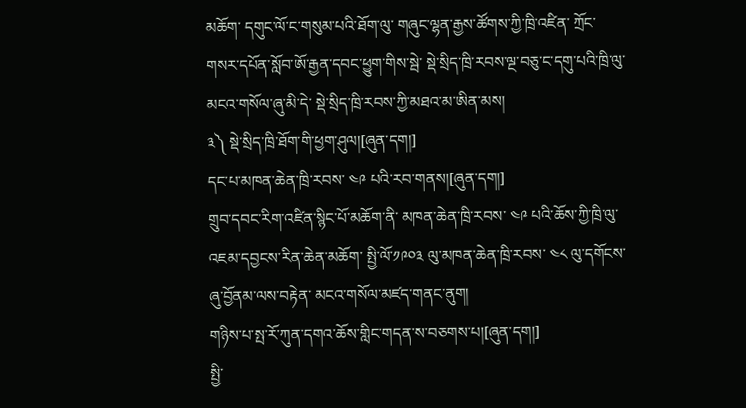མཆོག་ དགུང་ལོ་ང་གསུམ་པའི་ཐོག་ལུ་ གཞུང་ལྷན་རྒྱས་ཚོགས་ཀྱི་ཁྲི་འཛིན་ ཀྲོང་གསར་དཔོན་སློབ་ཨོ་རྒྱན་དབང་ཕྱུག་གིས་སྦེ་ སྡེ་སྲིད་ཁྲི་རབས་ལྔ་བཅུ་ང་དགུ་པའི་ཁྲི་ལུ་མངའ་གསོལ་ཞུ་མི་དེ་ སྡེ་སྲིད་ཁྲི་རབས་ཀྱི་མཐའ་མ་ཨིན་མས།
༣༽ སྡེ་སྲིད་ཁྲི་ཐོག་གི་ཕྱག་ཤུལ།[ཞུན་དག།]
དང་པ་མཁན་ཆེན་ཁྲི་རབས་ ༤༩ པའི་རབ་གནས།[ཞུན་དག།]
གྲུབ་དབང་རིག་འཛིན་སྙིང་པོ་མཆོག་ནི་ མཁན་ཆེན་ཁྲི་རབས་ ༤༩ པའི་ཆོས་ཀྱི་ཁྲི་ལུ་ འཇམ་དབྱངས་རིན་ཆེན་མཆོག་ སྤྱི་ལོ་༡༩༠༣ ལུ་མཁན་ཆེན་ཁྲི་རབས་ ༤༨ ལུ་དགོངས་ཞུ་བྱོནམ་ལས་བརྟེན་ མངའ་གསོལ་མཛད་གནང་ནུག།
གཉིས་པ་སྤ་རོ་ཀུན་དགའ་ཆོས་གླིང་གདན་ས་བཅགས་པ།[ཞུན་དག།]
སྤྱི་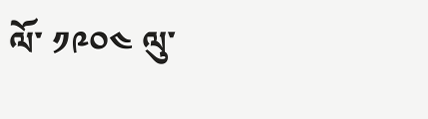ལོ་ ༡༩༠༤ ལུ་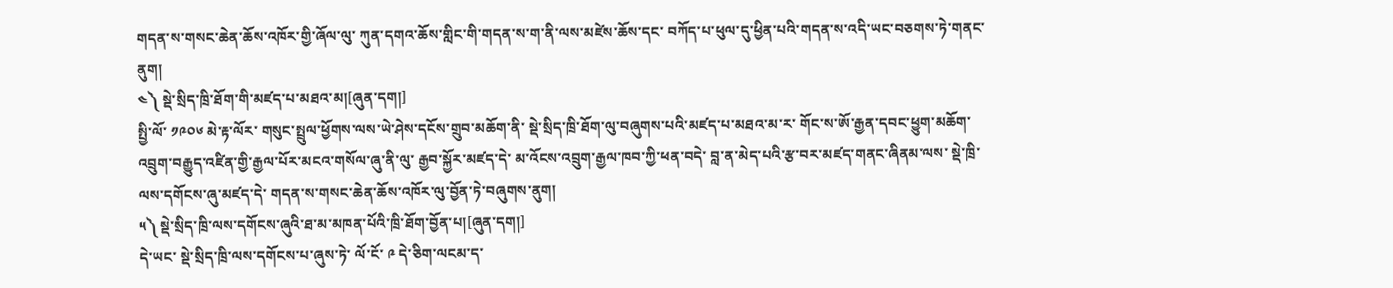གདན་ས་གསང་ཆེན་ཆོས་འཁོར་གྱི་ཞོལ་ལུ་ ཀུན་དགའ་ཆོས་གླིང་གི་གདན་ས་ག་ནི་ལས་མཛེས་ཆོས་དང་ བཀོད་པ་ཕུལ་དུ་ཕྱིན་པའི་གདན་ས་འདི་ཡང་བཅགས་ཏེ་གནང་ནུག།
༤༽ སྡེ་སྲིད་ཁྲི་ཐོག་གི་མཛད་པ་མཐའ་མ།[ཞུན་དག།]
སྤྱི་ལོ་ ༡༩༠༦ མེ་རྟ་ལོར་ གསུང་སྤྲུལ་ཕྱོགས་ལས་ཡེ་ཤེས་དངོས་གྲུབ་མཆོག་ནི་ སྡེ་སྲིད་ཁྲི་ཐོག་ལུ་བཞུགས་པའི་མཛད་པ་མཐའ་མ་ར་ གོང་ས་ཨོ་རྒྱན་དབང་ཕྱུག་མཆོག་ འབྲུག་བརྒྱུད་འཛིན་གྱི་རྒྱལ་པོར་མངའ་གསོལ་ཞུ་ནི་ལུ་ རྒྱབ་སྐྱོར་མཛད་དེ་ མ་འོངས་འབྲུག་རྒྱལ་ཁབ་ཀྱི་ཕན་བདེ་ བླ་ན་མེད་པའི་རྩ་བར་མཛད་གནང་ཞིནམ་ལས་ སྡེ་ཁྲི་ལས་དགོངས་ཞུ་མཛད་དེ་ གདན་ས་གསང་ཆེན་ཆོས་འཁོར་ལུ་བྱོན་ཏེ་བཞུགས་ནུག།
༥༽ སྡེ་སྲིད་ཁྲི་ལས་དགོངས་ཞུའི་ཐ་མ་མཁན་པོའི་ཁྲི་ཐོག་བྱོན་པ།[ཞུན་དག།]
དེ་ཡང་ སྡེ་སྲིད་ཁྲི་ལས་དགོངས་པ་ཞུས་ཏེ་ ལོ་ངོ་ ༩ དེ་ཅིག་ལངམ་ད་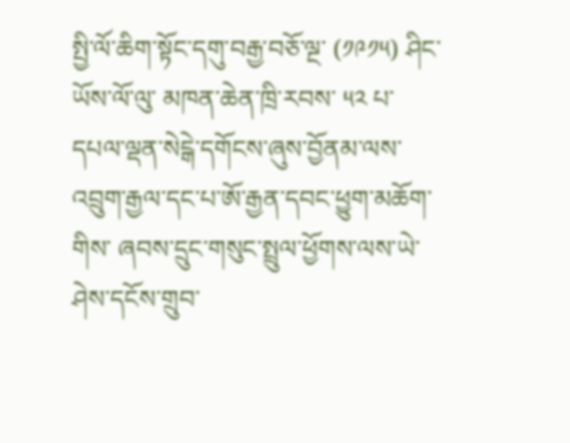སྤྱི་ལོ་ཆིག་སྟོང་དགུ་བརྒྱ་བཅོ་ལྔ་ (༡༩༡༥) ཤིང་ཡོས་ལོ་ལུ་ མཁན་ཆེན་ཁྲི་རབས་ ༥༢ པ་ དཔལ་ལྡན་སེངྒེ་དགོངས་ཞུས་བྱོནམ་ལས་ འབྲུག་རྒྱལ་དང་པ་ཨོ་རྒྱན་དབང་ཕྱུག་མཆོག་གིས་ ཞབས་དྲུང་གསུང་སྤྲུལ་ཕྱོགས་ལས་ཡེ་ཤེས་དངོས་གྲུབ་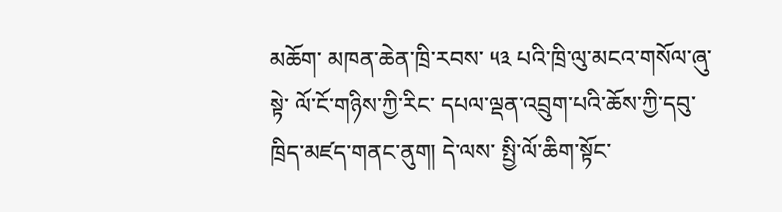མཆོག་ མཁན་ཆེན་ཁྲི་རབས་ ༥༣ པའི་ཁྲི་ལུ་མངའ་གསོལ་ཞུ་སྟེ་ ལོ་ངོ་གཉིས་ཀྱི་རིང་ དཔལ་ལྡན་འབྲུག་པའི་ཆོས་ཀྱི་དབུ་ཁྲིད་མཛད་གནང་ནུག། དེ་ལས་ སྤྱི་ལོ་ཆིག་སྟོང་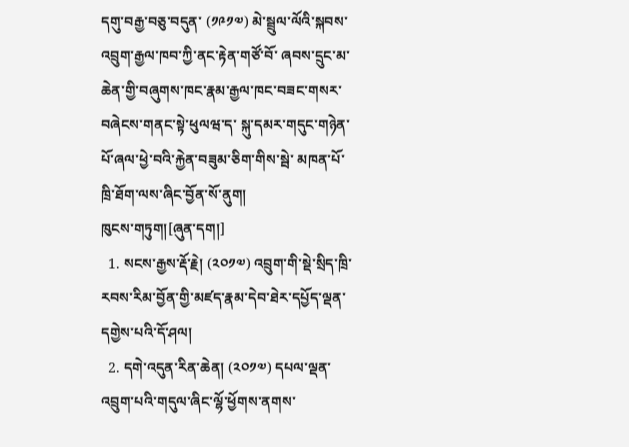དགུ་བརྒྱ་བཅུ་བདུན་ (༡༩༡༧) མེ་སྦྲུལ་ལོའི་སྐབས་ འབྲུག་རྒྱལ་ཁབ་ཀྱི་ནང་རྟེན་གཙོ་བོ་ ཞབས་དྲུང་མ་ཆེན་གྱི་བཞུགས་ཁང་རྣམ་རྒྱལ་ཁང་བཟང་གསར་བཞེངས་གནང་སྟེ་ཕུལཝ་ད་ སྐུ་དམར་གདུང་གཉེན་པོ་ཞལ་ཕྱེ་བའི་རྐྱེན་བཟུམ་ཅིག་གིས་སྦེ་ མཁན་པོ་ཁྲི་ཐོག་ལས་ཞིང་བྱོན་སོ་ནུག།
ཁུངས་གཏུག།[ཞུན་དག།]
  1. སངས་རྒྱས་རྡོ་རྗེ། (༢༠༡༧) འབྲུག་གི་སྡེ་སྲིད་ཁྲི་རབས་རིམ་བྱོན་གྱི་མཛད་རྣམ་དེབ་ཐེར་དཔྱོད་ལྡན་དགྱེས་པའི་དོ་ཤལ།
  2. དགེ་འདུན་རིན་ཆེན། (༢༠༡༧) དཔལ་ལྡན་འབྲུག་པའི་གདུལ་ཞིང་ལྷོ་ཕྱོགས་ནགས་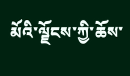མོའི་ལྗོངས་ཀྱི་ཆོས་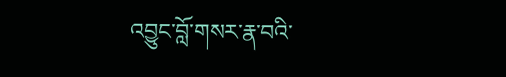འབྱུང་བློ་གསར་རྣ་བའི་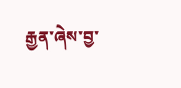རྒྱན་ཞེས་བྱ་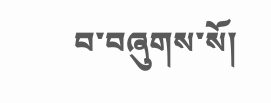བ་བཞུགས་སོ།